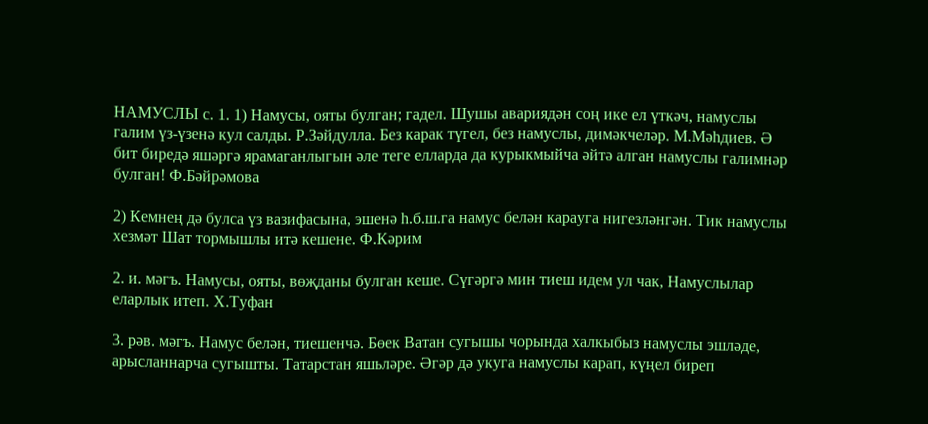НАМУСЛЫ с. 1. 1) Намусы, ояты булган; гадел. Шушы авариядән соң ике ел үткәч, намуслы галим үз-үзенә кул салды. Р.Зәйдулла. Без карак түгел, без намуслы, димәкчеләр. М.Мәһдиев. Ә бит биредә яшәргә ярамаганлыгын әле теге елларда да курыкмыйча әйтә алган намуслы галимнәр булган! Ф.Бәйрәмова

2) Кемнең дә булса үз вазифасына, эшенә һ.б.ш.га намус белән карауга нигезләнгән. Тик намуслы хезмәт Шат тормышлы итә кешене. Ф.Кәрим

2. и. мәгъ. Намусы, ояты, вөҗданы булган кеше. Сүгәргә мин тиеш идем ул чак, Намуслылар еларлык итеп. Х.Туфан

3. рәв. мәгъ. Намус белән, тиешенчә. Бөек Ватан сугышы чорында халкыбыз намуслы эшләде, арысланнарча сугышты. Татарстан яшьләре. Әгәр дә укуга намуслы карап, күңел биреп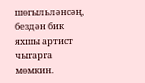шөгыльләнсәң, бездән бик яхшы артист чыгарга мөмкин.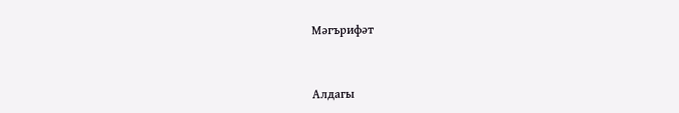Мәгърифәт



Алдагы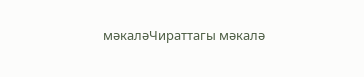мәкаләЧираттагы мәкалә